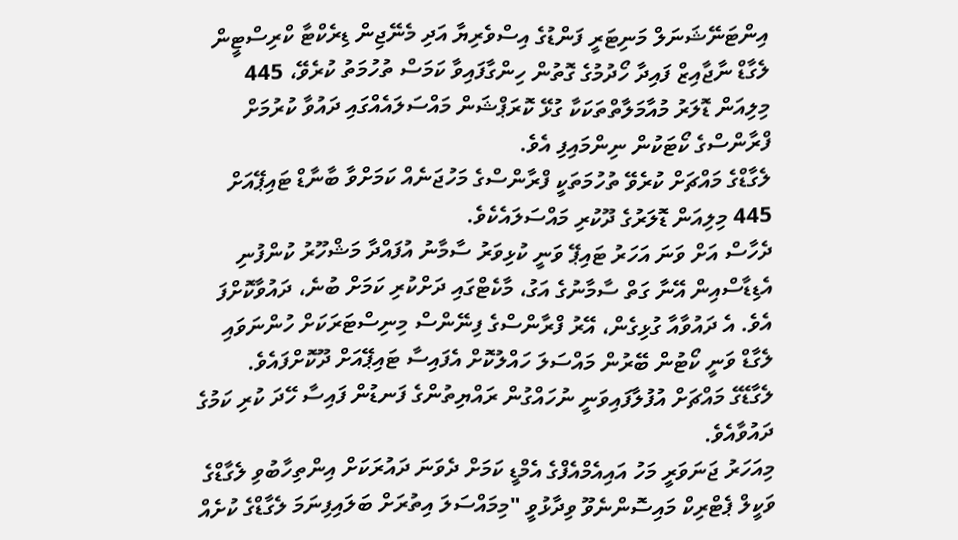އިންޓަނޭޝަނަލް މަނިޓަރީ ފަންޑުގެ އިސްވެރިޔާ އަދި މެނޭޖިން ޑިރެކްޓާ ކްރިސްޓީން ލެގާޑް ނާޖާއިޒް ފައިދާ ހޯދުމުގެ ގޮތުން ހިންގާފައިވާ ކަމަސް ތުހުމަތު ކުރެވޭ، 445 މިލިއަން ޑޮލަރު މުއާމަލާތްތަކަކާ ގުޅޭ ކޮރަޕްޝަން މައްސަލައެއްގައި ދައުވާ ކުރުމަށް ފްރާންސްގެ ކޯޓަކުން ނިންމައިފި އެވެ.
ލެގާޑްގެ މައްޗަށް ކުރެވޭ ތުހުމަތަކީ ފްރާންސްގެ މަހުޖަނެއް ކަމަށްވާ ބާނާޑް ޓައިޕޭއަށް 445 މިލިއަން ޑޮލަރުގެ ދޫކުރި މައްސަލައެކެވެ.
ދެހާސް އަށް ވަނަ އަހަރު ޓައިޕޭ ވަނީ ކުޅިވަރު ސާމާނު އުފައްދާ މަޝްހޫރު ކުންފުނި އެޑިޑާސްއިން އޭނާ ގަތް ސާމާނުގެ އަގު، މާކެޓްގައި ދަށްކުރި ކަމަށް ބުނެ، ދައުވާކޮށްފަ އެވެ. އެ ދައުވާއާ ގުޅިގެން، އޭރު ފްރާންސްގެ ފިނޭންސް މިނިސްޓަރަކަށް ހުންނަވައި ލެގާޑް ވަނީ ކޯޓުން ބޭރުން މައްސަލަ ހައްލުކޮށް އެފައިސާ ޓައިޕޭއަށް ދޫކޮށްފައެވެ.
ލެގާޑޭގެ މައްޗަށް އުފުލާފައިވަނީ ނުހައްގުން ރައްޔިތުންގެ ފަނޑުން ފައިސާ ހޭދަ ކުރި ކަމުގެ ދައުވާއެވެ.
މިއަހަރު ޖަނަވަރީ މަހު އައިއެމްއެފްގެ އެމްޑީ ކަމަށް ދެވަނަ ދައުރަކަށް އިންތިހާބުވި ލެގާޑްގެ ވަކީލް ޕެޓްރިކް މައިސޮންނެވޫ ވިދާޅުވީ "މިމައްސަލަ އިތުރަށް ބަލައިފިނަމަ ލެގާޑްގެ ކުށެއް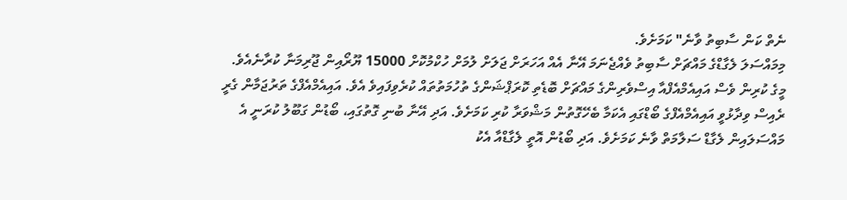ނެތް ކަން ސާބިތު ވާނެ" ކަމަށެވެ.
މިމައްސަލަ ލެގާޑްގެ މައްޗަށް ސާބިތު ވެއްޖެނަމަ އޭނާ އެއް އަހަރަށް ޖަލަށް ލުމަށް ހުކްމުކޮށް 15000 ޔޫރޯއިން ޖޫރިމަނާ ކުރާނެއެވެ.
މީގެ ކުރިން ވެސް އައިއެމްއެފްއާ އިސްވެރިންގެ މައްޗަށް ބޮޑެތި ކޮރަޕްޝަންގެ ތުހުމަތުތައް ކުރެވިފައިވެ އެވެ. އައިއެމްއެފްގެ ތަރުޖަމާން ގެރީ ރެއިސް ވިދާޅުވީ އައިއެމްއެފްގެ ބޯޑްގައި އެކަމާ ބެހޭގޮތުން މަޝްވަރާ ކުރި ކަމަށެވެ. އަދި އޭނާ ބުނި ގޮތުގައި، ބޯޑުން ގަބޫލު ކުރަނީ އެ މައްސަލައިން ލެގާޑް ސަލާމަތް ވާނެ ކަމަށެވެ. އަދި ބޯޑުން އޮތީ ލެގާޑްއާ އެކު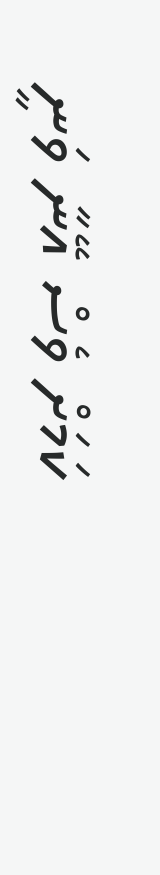ކަމަށް ވެސް އޭނާ ވަނީ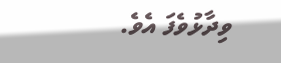ވިދާޅުވެފަ އެވެ.